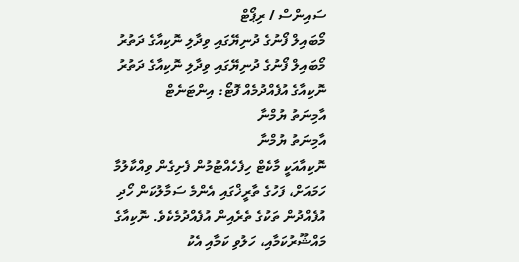ސައިންސް / ރިޕޯޓް
މޯބައިލް ފޯނުގެ ދުނިޔޭގައި ވިދާލި ނޮކިއާގެ ދަތުރު
މޯބައިލް ފޯނުގެ ދުނިޔޭގައި ވިދާލި ނޮކިއާގެ ދަތުރު
ނޮކިއާގެ އުފެއްދުމެއް ފޮޓޯ: އިންޓަނެޓް
އާމިނަތު ޔުމްނާ
އާމިނަތު ޔުމްނާ
ނޮކިއާއަކީ މާކެޓް ހިފެހެއްޓުމުން ފެށިގެން ވިއްކާލުމާ ހަމައަށް، ފަހުގެ ތާރީޚްގައި އެންމެ ސަމާލުކަން ހޯދި އުފެއްދުން ތަކުގެ ތެރެއިން އުފެއްދުމެކެވެ. ނޮކިއާގެ މައްޝޫރުކަމާއި، ހަލުވި ކަމާއި އެކު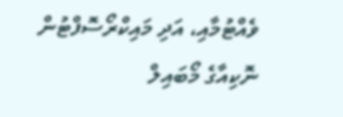ވެއްޓުމާއި، އަދި މައިކްރޯސޮފްޓުން ނޮކިއާގެ މޯބައިލް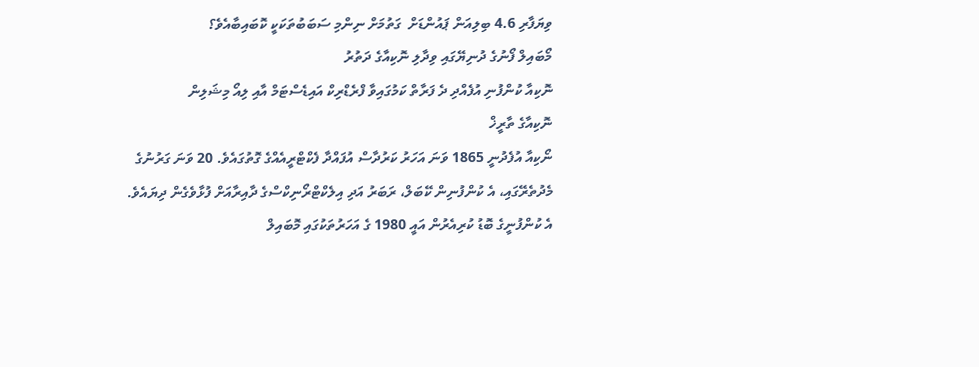ވިޔަފާރި 4.6 ބިލިއަން ޕައުންޑަށް  ގަތުމަށް ނިންމި ސަބަބުތަކަކީ ކޮބައިބާއެވެ؟
މޯބައިލް ފޯނުގެ ދުނިޔޭގައި ވިދާލި ނޮކިއާގެ ދަތުރު
ނޮކިއާ ކުންފުނި އުފެއްދި ދެ ފަރާތް ކަމުގައިވާ ފްރެޑްރިކް އައިޑެސްޓަމް އާއި ލިއޯ މިޝަލިން
ނޮކިއާގެ ތާރީޚް
ނޯކިއާ އުފެދުނީ 1865 ވަނަ އަހަރު ކަރުދާސް އުފައްދާ ފެކްޓްރީއެއްގެ ގޮތުގައެވެ. 20 ވަނަ ގަރުނުގެ މެދުތެރޭގައި، އެ ކުންފުނިން ކޭބަލް، ރަބަރު އަދި އިލެކްޓްރޯނިކްސްގެ ދާއިރާއަށް ފުޅާވެގެން ދިޔައެވެ.
އެ ކުންފުނީގެ ބޮޑު ކުރިއެރުން އައީ 1980 ގެ އަހަރުތަކުގައި މޮބައިލް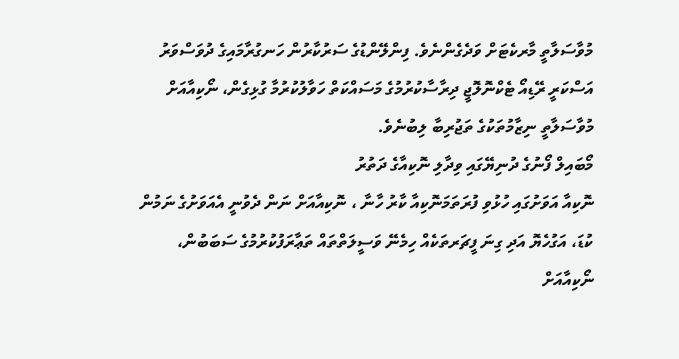މުވާސަލާތީ މާރކެޓަށް ވަދެގެންނެވެ. ފިންލޭންޑުގެ ސަރުކާރުން ހަނގުރާމައިގެ ދުވަސްވަރު އަސްކަރީ ރޭޑިއޯ ޓެކްނޮލޮޖީ ދިރާސާކުރުމުގެ މަސައްކަތް ހަވާލުކުރުމާ ގުޅިގެން، ނޯކިއާއަށް މުވާސަލާތީ ނިޒާމުތަކުގެ ތަޖުރިބާ ލިބުނެވެ.
މޯބައިލް ފޯނުގެ ދުނިޔޭގައި ވިދާލި ނޮކިއާގެ ދަތުރު
ނޮކިއާ އަވަށުގައި ހުޅުވި ފުރަތަމަނޮކިއާ ކާރު ހާނާ ، ނޮކިއާއަށް ނަން ދެވުނީ އެއަވަށުގެ ނަމުން
ކުޑަ، އަގުހެޔޮ އަދި ގިނަ ފީޗަރތަކެއް ހިމެނޭ ވަސީލަތްތައް ތަޢާރަފުކުރުމުގެ ސަބަބުން، ނޯކިއާއަށް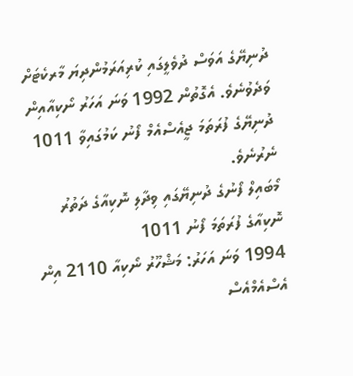ދުނިޔޭގެ އަވަސް ދުވެލީގައި ކުރިއަރަމުންދިޔަ މާރކެޓަށް ވަދެވުނެވެ. އެގޮތުން 1992 ވަނަ އަހަރު ނޯކިއާއިން ދުނިޔޭގެ ފުރަތަމަ ޖީއެސްއެމް ފޯނު ކަމުގައިވާ 1011 ނެރުނެވެ.
މޯބައިލް ފޯނުގެ ދުނިޔޭގައި ވިދާލި ނޮކިއާގެ ދަތުރު
ނޮކިއާގެ ފުރަތަމަ ފޯނު 1011
1994 ވަނަ އަހަރު: މަޝްހޫރު ނޯކިއާ 2110 އިން އެސްއެމްއެސް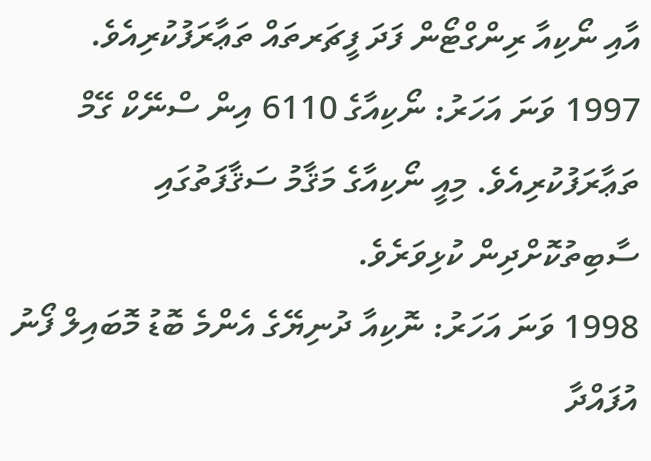އާއި ނޯކިއާ ރިންގްޓޯން ފަދަ ފީޗަރތައް ތަޢާރަފުކުރިއެވެ.
1997 ވަނަ އަހަރު: ނޯކިއާގެ 6110 އިން ސްނޭކް ގޭމް ތަޢާރަފުކުރިއެވެ. މިއީ ނޯކިއާގެ މަޤާމު ސަޤާފަތުގައި ސާބިތުކޮށްދިން ކުޅިވަރެވެ.
1998 ވަނަ އަހަރު: ނޮކިއާ ދުނިޔޭގެ އެންމެ ބޮޑު މޮބައިލް ފޯނު އުފައްދާ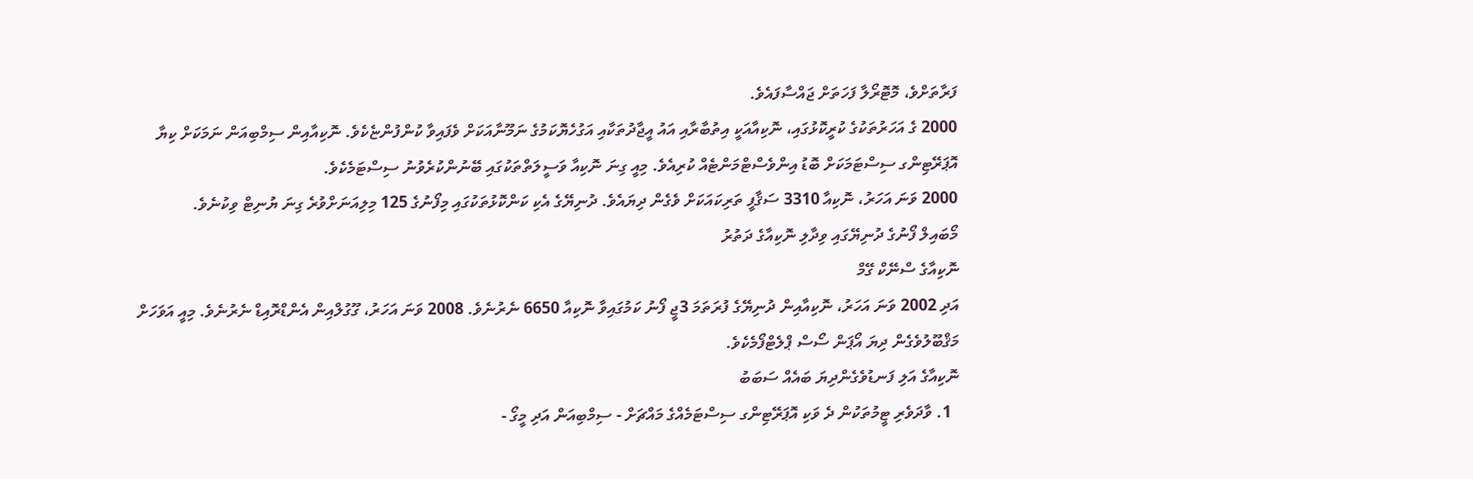ފަރާތަށްވެ، މޮޓޮރޯލާ ފަހަތަށް ޖައްސާފައެވެ.
2000 ގެ އަހަރުތަކުގެ ކުރީކޮޅުގައި، ނޮކިއާއަކީ އިތުބާރާއި އައު އީޖާދުތަކާއި އަގުހެޔޮކަމުގެ ނަމޫނާއަކަށް ވެފައިވާ ކުންފުންޏެކެވެ. ނޮކިއާއިން ސިމްބިއަން ނަމަކަށް ކިޔާ އޮޕަރޭޓިންގ ސިސްޓަމަކަށް ބޮޑު އިންވެސްޓްމަންޓެއް ކުރިއެވެ. މިއީ ގިނަ ނޮކިއާ ވަސީލަތްތަކުގައި ބޭނުންކުރެވުނު ސިސްޓަމެކެވެ.
2000 ވަނަ އަހަރު، ނޮކިއާ 3310 ސަޤާފީ ތަރިކައަކަށް ވެގެން ދިޔައެވެ. ދުނިޔޭގެ އެކި ކަންކޮޅުތަކުގައި މިފޯނުގެ 125 މިލިއަނަށްވުރެ ގިނަ ޔުނިޓް ވިކުނެވެ.
މޯބައިލް ފޯނުގެ ދުނިޔޭގައި ވިދާލި ނޮކިއާގެ ދަތުރު
ނޮކިއާގެ ސްނޭކް ގޭމް
އަދި 2002 ވަނަ އަހަރު، ނޮކިއާއިން ދުނިޔޭގެ ފުރަތަމަ 3ޖީ ފޯނު ކަމުގައިވާ ނޮކިއާ 6650 ނެރުނެވެ. 2008 ވަނަ އަހަރު، ގޫގުލްއިން އެންޑްރޮއިޑް ނެރުނެވެ. މިއީ އަވަހަށް މަޤްބޫލުވެގެން ދިޔަ އޯޕަން ސޯސް ޕްލެޓްފޯމެކެވެ.
ނޮކިއާގެ އަލި ފަނޑުވެގެންދިޔަ ބައެއް ސަބަބު
  1. ވާދަވެރި ޓީމުތަކުން ދެ ވަކި އޮޕަރޭޓިންގ ސިސްޓަމެއްގެ މައްޗަށް - ސިމްބިއަން އަދި މީގޯ -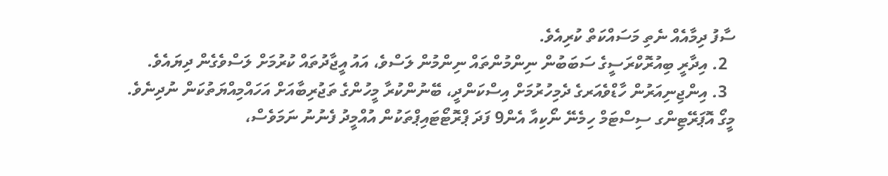ސާފު ދިމާއެއް ނެތި މަސައްކަތް ކުރިއެވެ.
  2. އިދާރީ ބިއުރޮކްރަސީގެ ސަބަބުން ނިންމުންތައް ނިންމުން ލަސްވެ، އައު އީޖާދުތައް ކުރުމަށް ލަސްވެގެން ދިޔައެވެ.
  3. އިންޖިނިއަރުން ހާޑްވެއަރގެ ދެމިހުރުމަށް އިސްކަންދީ، ބޭނުންކުރާ މީހުންގެ ތަޖުރިބާއަށް އަހައްމިއްޔަތުކަން ނުދިނެވެ.
މީގޯ އޮޕަރޭޓިންގ ސިސްޓަމް ހިމެނޭ ނޯކިއާ އެން9 ފަދަ ޕްރޮޓޯޓައިޕްތަކުން އުއްމީދު ފެނުނު ނަމަވެސް،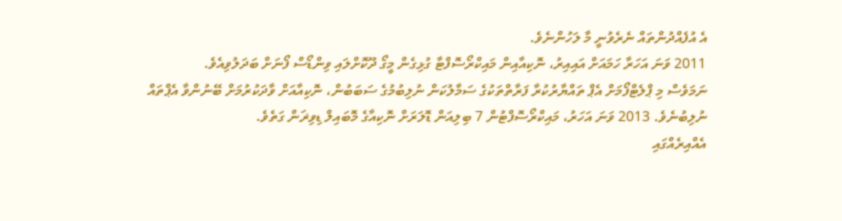އެ އުފެއްދުންތައް ނެރެވުނީ މާ ލަހުންނެވެ.
2011 ވަނަ އަހަރާ ހަމައަށް އައިއިރު، ނޮކިއާއިން މައިކްރޯސޮފްޓާ ގުޅިގެން މީގޯ ދޫކޮށްލައި ވިންޑޯސް ފޯނަށް ބަދަލުވިއެވެ.
ނަމަވެސް މި ޕްލެޓްފޯމަށް އެޕް ތައްޔާރުކުރާ ފަރާތްތަކުގެ ސަމާލުކަން ނުލިބުމުގެ ސަބަބުން، ނޮކިއާއަށް ވާދަކުރުމަށް ބޭނުންވާ އެޕްތައް ނުލިބުނެވެ. 2013 ވަނަ އަހަރު، މައިކްރޯސޮފްޓުން 7 ބިލިއަން ޑޮލަރަށް ނޮކިއާގެ މޮބައިލް ޑިވިޜަން ގަތެވެ.
އެއްއިރެއްގައި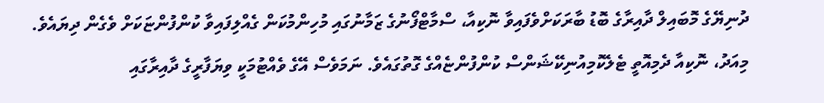ދުނިޔޭގެ މޮބައިލް ދާއިރާގެ ބޮޑު ބާރަކަށްވެފައިވާ ނޮކިއާ، ސްމާޓްފޯނުގެ ޒަމާނުގައި މުހިންމުކަން ގެއްލިފައިވާ ކުންފުންޏަކަށް ވެގެން ދިޔައެވެ.
މިއަދު، ނޮކިއާ ދެމިއޮތީ ޓެލެކޮމިއުނިކޭޝަންސް ކުންފުންޏެއްގެ ގޮތުގައެވެ. ނަމަވެސް އޭގެ ވެއްޓުމަކީ ވިޔަފާރީގެ ދާއިރާގައި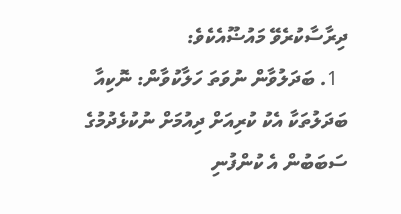ދިރާސާކުރެވޭ މައުޟޫއެކެވެ:
  1. ބަދަލުވާން ނުވަތަ ހަލާކުވާން: ނޮކިއާ ބަދަލުތަކާ އެކު ކުރިއަށް ދިއުމަށް ނުކުޅެދުމުގެ ސަބަބުން އެ ކުންފުނި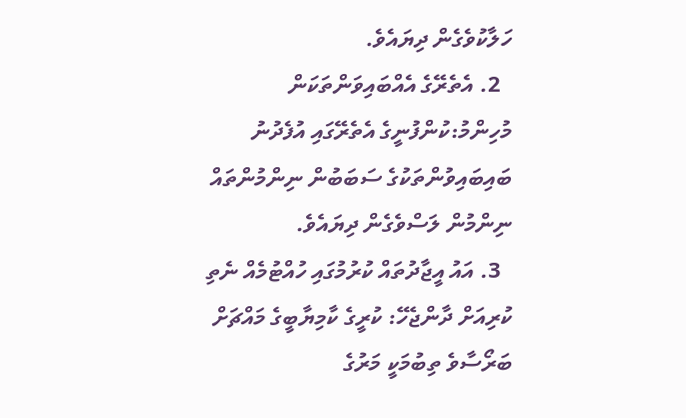ހަލާކުވެގެން ދިޔައެވެ.
  2. އެތެރޭގެ އެއްބައިވަންތަކަން މުހިންމު:ކުންފުނީގެ އެތެރޭގައި އުފެދުނު ބައިބައިވުންތަކުގެ ސަބަބުން ނިންމުންތައް ނިންމުން ލަސްވެގެން ދިޔައެވެ.
  3. އައު އީޖާދުތައް ކުރުމުގައި ހުއްޓުމެއް ނެތި ކުރިއަށް ދާންޖެހޭ: ކުރީގެ ކާމިޔާބީގެ މައްޗަށް ބަރޯސާވެ ތިބުމަކީ މަރުގެ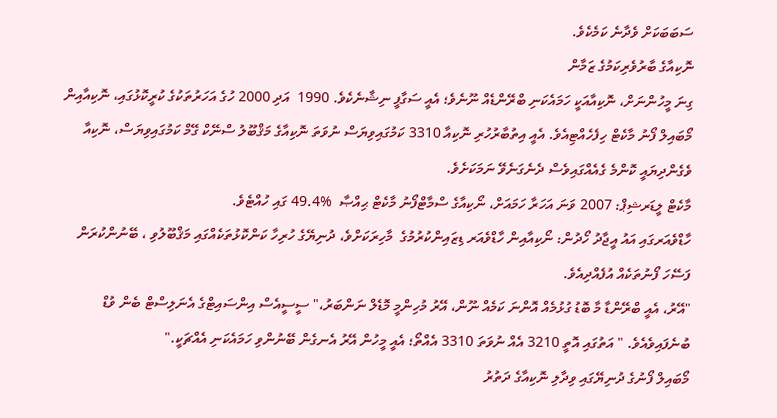ސަބަބަކަށް ވެދާނެ ކަމެކެވެ.
ނޮކިއާގެ ބާރުވެރިކަމުގެ ޒަމާން
ގިނަ މީހުންނަށް، ނޮކިއާއަކީ ހަމައެކަނި ބްރޭންޑެއް ނޫނެވެ؛ އެއީ ސަގާފީ ނިޝާނެކެވެ. 1990  އަދި 2000 ހުގެ އަހަރުތަކުގެ ކުރީކޮޅުގައި، ނޮކިއާއިން މޯބައިލް ފޯނު މާކެޓް ހިފެހެއްޓިއެވެ. އެއީ އިތުބާރުހުރި ނޮކިއާ 3310 ކަމުގައިވިޔަސް ނުވަތަ ނޮކިއާގެ މަޤްބޫލު ސްނޭކް ގޭމް ކަމުގައިވިޔަސް، ނޮކިއާ ވެގެންދިޔައީ ކޮންމެ ގެއެއްގައިވެސް ދެނެގަނެވޭ ނަމަކަށެވެ.
މާކެޓް ލީޑަރޝިޕް: 2007 ވަނަ އަހަރާ ހަމައަށް، ނޯކިއާގެ ސްމާޓްފޯނު މާކެޓް ޙިއްޞާ  %49.4 ގައި ހުއްޓެވެ.
ހާޑްވެއަރގައި އައު އީޖާދު ހޯދުން: ނޯކިއާއިން ހާޑްވެއަރ ޑިޒައިންކުރުމުގެ  މާހިރަކަށްވެ، ދުނިޔޭގެ ހުރިހާ ކަންކޮޅުތަކެއްގައި މަޤްބޫލުވި ، ބޭނުންކުރަން ފަސޭހަ ފޯނުތަކެއް އުފެއްދިއެވެ.
"އޭރު، އެއީ ބްރޭންޑާ މާ ބޮޑު ގުޅުމެއް އޮންނަ ކަމެއް ނޫން، އޭރު މުހިންމީ މޮޑެލް ނަންބަރު،" ސީސީއެސް އިންސައިޓްގެ އެނަލިސްޓް ބެން ވުޑް ބުނެފައިވެއެވެ. " އަތުގައި އޮތީ 3210 އެއް ނުވަތަ 3310 އެއްތޯ؛ އެއީ މީހުން އޭރު އެނގެން ބޭނުންވި ހަމައެކަނި އެއްޗަކީ."
މޯބައިލް ފޯނުގެ ދުނިޔޭގައި ވިދާލި ނޮކިއާގެ ދަތުރު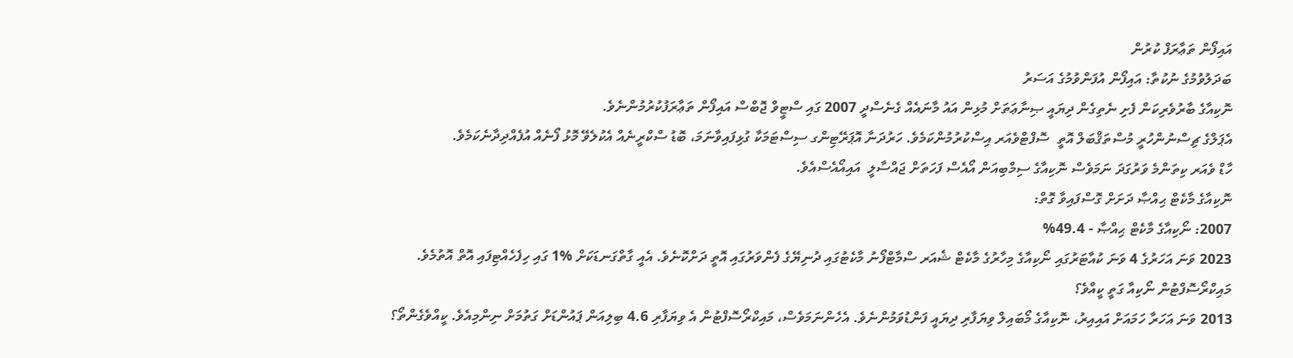އައިފޯން ތަޢާރަފް ކުރުން
ބަދަލުވުމުގެ ނުކުތާ: އައިފޯން އުފަންވުމުގެ އަސަރު
ނޮކިއާގެ ބާރުވެރިކަން ފެށި ނެތިގެން ދިޔައީ ޞިނާޢަތަށް މުޅިން އައު މާނައެއް ގެނެސްދީ 2007 ގައި ސްޓީވް ޖޮބްސް އައިފޯން ތަޢާރަފުކުރުމުންނެވެ.
އެޕަލްގެ ޗިސްނުންހުރީ މުސްތަޤްބަލް އޮތީ  ސޮފްޓްވެއަރ އިސްކުރުމުންކަމެވެ. ހަރުދަނާ އޮޕަރޭޓިންގ ސިސްޓަމަކާ ގުޅިފައިވާނަމަ، ބޮޑު ސްކްރީނެއް އެކުލެވޭ މޮޅު ފޯނެއް އުފެއްދިދާނެކަމެވެ.
ހާޑް ވެއަރ ކިތަންމެ ވަރުގަދަ ނަމަވެސް ނޮކިއާގެ ސިމްބިއަން އޯއެސް ފަހަތަށް ޖައްސާލީ  އައިއޯއެސްއެވެ.
ނޮކިއާގެ މާކެޓް ޙިއްޞާ ދަށަށް ގޮސްފައިވާ ގޮތް:
2007: ނޯކިއާގެ މާކެޓް ޙިއްޞާ - 49.4%
2023 ވަނަ އަހަރުގެ 4 ވަނަ ކުއާޓަރުގައި ނޯކިއާގެ މިހާރުގެ މާކެޓް ޝެއަރ ސްމާޓްފޯނު މާކެޓުގައި ދުނިޔޭގެ ފެންވަރުގައި އޮތީ ދަށްކޮނެވެ. އެއީ ގާތްގަނޑަކަށް %1 ގައި ހިފެހެއްޓިފައި އޮތް އޮތުމެވެ.
މައިކްރޯސޮފްޓުން ނޯކިއާ ގަތީ ކީއްވެ؟
2013 ވަނަ އަހަރާ ހަމައަށް އައިއިރު، ނޮކިއާގެ މޯބައިލް ވިޔަފާރި ދިޔައީ ފަންޑުވަމުންނެވެ. އެހެންނަމަވެސް، މައިކްރޯސޮފްޓުން އެ ވިޔަފާރި 4.6 ބިލިއަން ޕައުންޑަށް ގަތުމަށް ނިންމިއެވެ. ކީއްވެގެންތޯ؟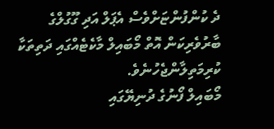ދެ ކުންފުންޏަށްވެސް އެޕަލް އަދި ގޫގުލްގެ ބާރުވެރިކަން އޮތް މޯބައިލް މާކެޓެއްގައި ދަތިތަކާ ކުރިމަތިލާންޖެހުނެވެ.
މޯބައިލް ފޯނުގެ ދުނިޔޭގައި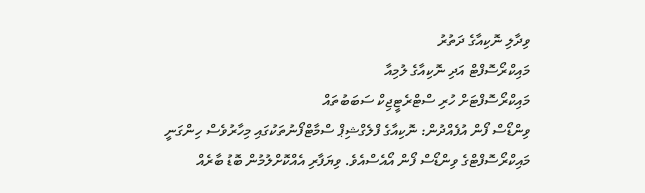ވިދާލި ނޮކިއާގެ ދަތުރު
މައިކްރޯސޮފްޓް އަދި ނޮކިއާގެ ލުމިއާ
މައިކްރޯސޮފްޓަށް ހުރި ސްޓްރެޓީޖިކް ސަބަބުތައް
ވިންޑޯސް ފޯން އުފެއްދުން: ނޮކިއާގެ ފްލެގްޝިޕް ސްމާޓްފޯނުތަކުގައި މިހާރުވެސް ހިންގަނީ މައިކްރޯސޮފްޓްގެ ވިންޑޯސް ފޯން އޯއެސްއެވެ. ވިޔަފާރި އެއްކޮށްލުމުން ބޮޑު ބާރެއް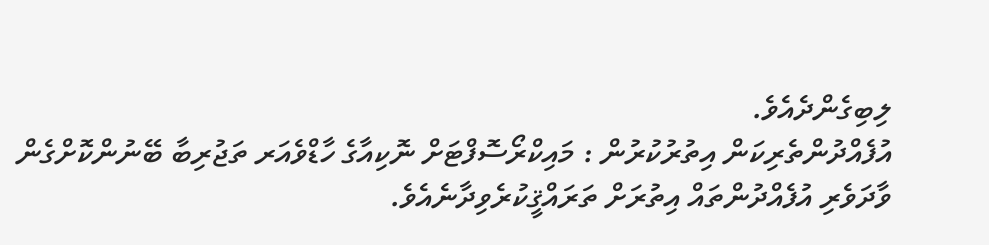ލިބިގެންދެއެވެ.
އުފެއްދުންތެރިކަން އިތުރުކުރުން : މައިކްރޯސޮފްޓަށް ނޮކިއާގެ ހާޑްވެއަރ ތަޖުރިބާ ބޭނުންކޮށްގެން ވާދަވެރި އުފެއްދުންތައް އިތުރަށް ތަރައްޤީކުރެވިދާނެއެވެ.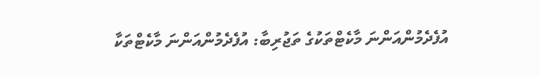އުފެދެމުންއަންނަ މާކެޓްތަކުގެ ތަޖުރިބާ: އުފެދެމުންއަންނަ މާކެޓްތަކާ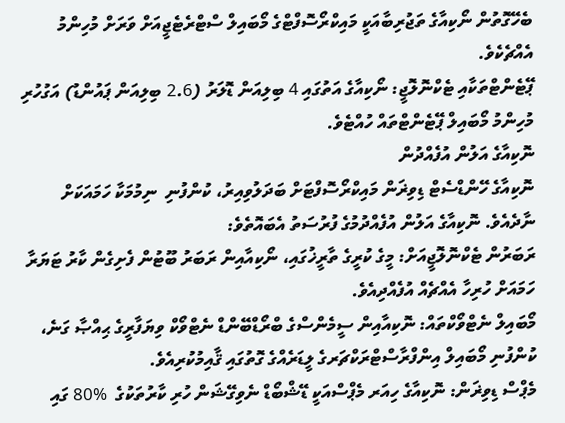ބެހޭގޮތުން ނޯކިއާގެ ތަޖުރިބާއަކީ މައިކްރޯސޮފްޓްގެ މޯބައިލް ސްޓްރެޓެޖީއަށް ވަރަށް މުހިންމު އެއްޗެކެވެ.
ޕޭޓެންޓްތަކާއި ޓެކްނޮލޮޖީ: ނޯކިއާގެ އަތުގައި 4 ބިލިއަން ޑޮލަރު (2.6 ބިލިއަން ޕައުންޑު) އަގުހުރި މުހިންމު މޯބައިލް ޕޭޓެންޓްތައް ހުއްޓެވެ.
ނޮކިއާގެ އަލުން އުފެއްދުން
ނޮކިއާގެ ހޭންޑްސެޓް ޑިވިޜަން މައިކްރޯސޮފްޓަށް ބަދަލުވިއިރު، ކުންފުނި  ނިމުމަކާ ހަމައަކަށް ނާދެއެވެ. ނޮކިއާގެ އަލުން އުފެއްދުމުގެ ފުރުސަތު އެބައޮތެވެ:
ރަބަރުން ޓެކްނޮލޮޖީއަށް: މީގެ ކުރީގެ ތާރީޚުގައި، ނޯކިއާއިން ރަބަރު ބޫޓުން ފެށިގެން ކާރު ޓަޔަރާ ހަމައަށް ހުރިހާ އެއްޗެއް އުފެއްދިއެވެ.
މޯބައިލް ނެޓްވޯކްތައް: ނޮކިއާއިން ސީމެންސްގެ ބްރޯޑްބޭންޑް ނެޓްވޯކް ވިޔަފާރީގެ ޙިއްޞާ ގަނެ، ކުންފުނި މޯބައިލް އިންފްރާސްޓްރަކްޗަރގެ ލީޑަރެއްގެ ގޮތުގައި ޤާއިމުކުރިއެވެ.
މެޕްސް ޑިވިޜަން: ނޮކިއާގެ ހިއަރ މެޕްސްއަކީ ޑޭޝްބޯޑް ނެވިގޭޝަން ހުރި ކާރުތަކުގެ  %80 ގައި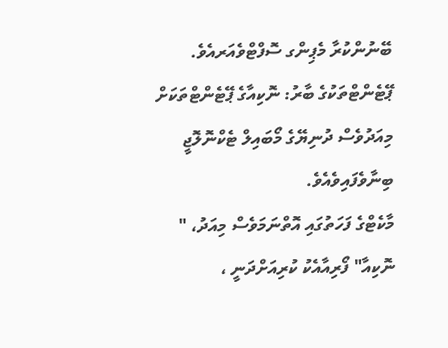ބޭނުންކުރާ މެޕިންގ ސޮފްޓްވެއަރއެވެ.
ޕޭޓެންޓްތަކުގެ ބާރު: ނޮކިއާގެ ޕޭޓެންޓްތަކަށް މިއަދުވެސް ދުނިޔޭގެ މޯބައިލް ޓެކްނޮލޮޖީ ބިނާވެފައިވެއެވެ.
މާކެޓްގެ ފަހަތުގައި އޮތްނަމަވެސް މިއަދު، " ނޮކިއާ" ފޯރިއާއެކު ކުރިއަށްދަނީ ،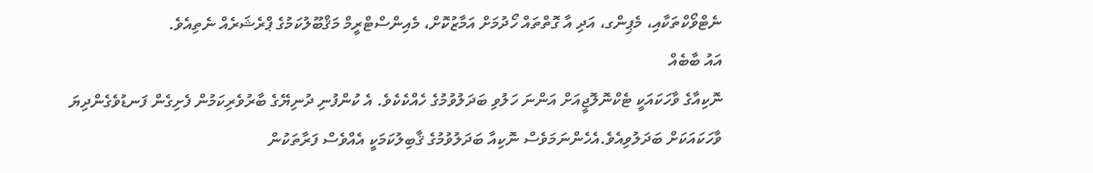ނެޓްވޯކްތަކާއި، މެޕިންގ، އަދި އާ ގޮތްތައް ހޯދުމަށް އަމާޒުކޮށް، މެއިންސްޓްރީމް މަޤްބޫލުކަމުގެ ޕްރެޝަރެއް ނެތިއެވެ.
އައު ބާބެއް
ނޮކިއާގެ ވާހަކައަކީ ޓެކްނޮލޮޖީއަށް އަންނަ ހަލުވި ބަދަލުވުމުގެ ހެއްކެކެވެ. އެ ކުންފުނި ދުނިޔޭގެ ބާރުވެރިކަމުން ފެށިގެން ފަނޑުވެގެންދިޔަ ވާހަކައަކަށް ބަދަލުވިއެވެ.އެހެންނަމަވެސް ނޮކިއާ ބަދަލުވުމުގެ ޤާބިލުކަމަކީ އެއްވެސް ފަރާތަކުން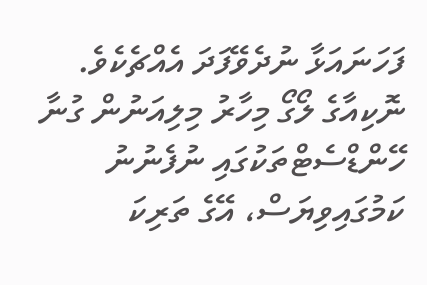ފަހަނައަޅާ ނުދެވޭފަދަ އެއްޗެކެވެ.
ނޮކިއާގެ ލޯގޯ މިހާރު މިލިއަނުން ގުނާ ހޭންޑްސެޓްތަކުގައި ނުފެނުނު ކަމުގައިވިޔަސް، އޭގެ ތަރިކަ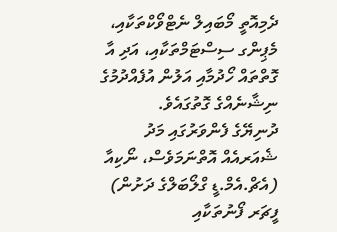ދެމިއޮތީ މޯބައިލް ނެޓްވޯކްތަކާއި، މެޕިންގ ސިސްޓަމްތަކާއި، އަދި އާ ގޮތްތައް ހޯދުމާއި އަލުން އުފެއްދުމުގެ ނިޝާނެއްގެ ގޮތުގައެވެ.
ދުނިޔޭގެ ފެންވަރުގައި މަދު ޝެއަރއެއް އޮތްނަމަވެސް، ނޯކިއާ (އެޗް.އެމް.ޑީ ގްލޯބަލްގެ ދަށުން) ފީޗަރ ފޯނުތަކާއި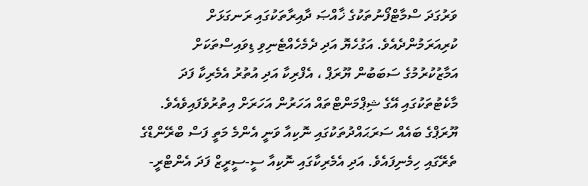ވަރުގަދަ ސްމާޓްފޯނުތަކުގެ ޚާއްޞަ ދާއިރާތަކުގައި ރަނގަޅަށް ކުރިއަރަމުންދެއެވެ. އަގުހެޔޮ އަދި ދެމެހެއްޓެނިވި ޑިވައިސްތަކަށް އަމާޒުކުރުމުގެ ސަބަބުން ޔޫރަޕް ، އެފްރިކާ އަދި އުތުރު އެމެރިކާ ފަދަ މާކެޓުތަކުގައި އޭގެ ޝިޕްމަންޓްތައް އަހަރުން އަހަރަށް އިތުރުވެފައިވެއެވެ.
ޔޫރަޕްގެ ބައެއް ސަރަޙައްދުތަކުގައި ނޮކިއާ ވަނީ އެންމެ މަތީ ފަސް ބްރޭންޑްގެ ތެރޭގައި ހިމެނިފައެވެ. އަދި އެމެރިކާގައި ނޮކިއާ ސީ-ސީރީޒް ފަދަ އެންޓްރީ-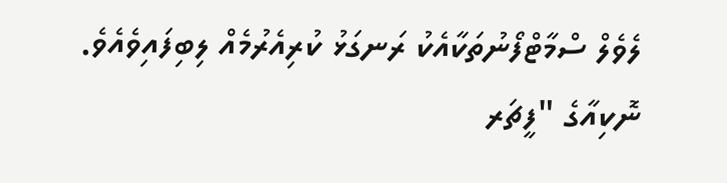ލެވެލް ސްމާޓްފޯނުތަކާއެކު ރަނގަޅު ކުރިއެރުމެއް ލިބިފައިވެއެވެ. ނޮކިއާގެ "ފީޗަރ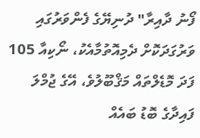ފޯނު ދާއިރާ" ދުނިޔޭގެ ފެންވަރުގައި ވަރުގަދަކޮށް ދެމިއޮތުމާއެކު، ނޯކިއާ 105 ފަދަ މޮޑެލްތައް މަޤްބޫލުވެ، އޭގެ ޖުމްލަ ފައިދާގެ ބޮޑު ބައެއް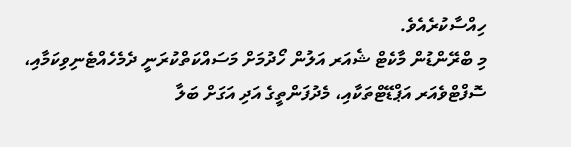ހިއްސާކުރެއެވެ.
މި ބްރޭންޑުން މާކެޓް ޝެއަރ އަލުން ހޯދުމަށް މަސައްކަތްކުރަނީ ދެމެހެއްޓެނިވިކަމާއި، ސޮފްޓްވެއަރ އަޕްޑޭޓްތަކާއި، މެދުފަންތީގެ އަދި އަގަށް ބަލާ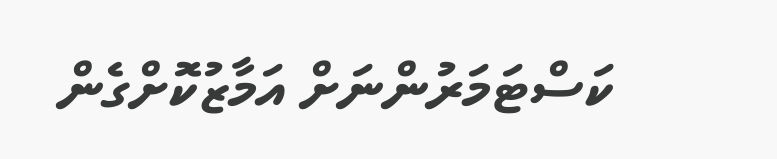ކަސްޓަމަރުންނަށް އަމާޒުކޮށްގެން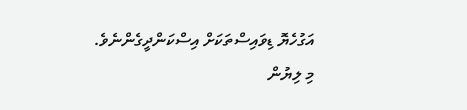އަގުހެޔޮ ޑިވައިސްތަކަށް އިސްކަންދީގެންނެވެ.
މި ލިޔުން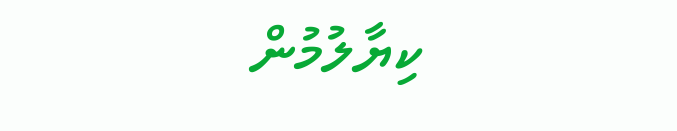ކިޔާލުމުން